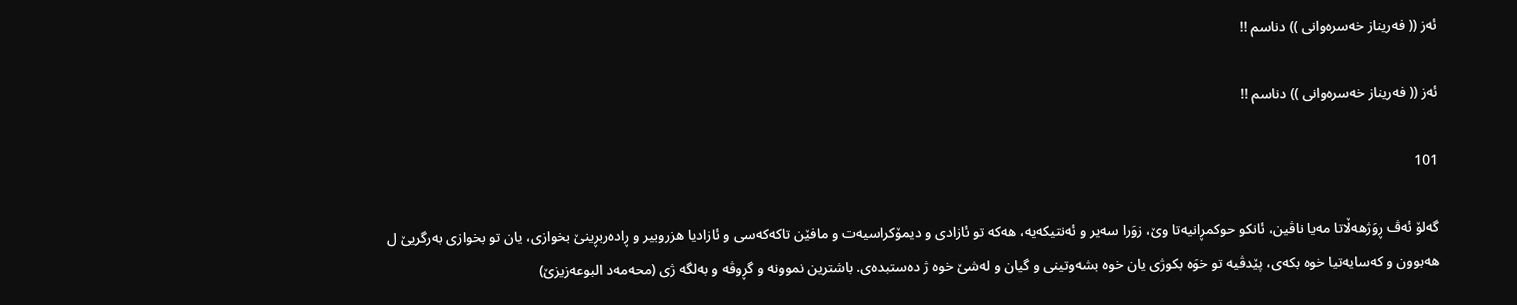ئه‌ز (( فه‌ریناز خه‌سره‌وانی )) دناسم !!

ئه‌ز (( فه‌ریناز خه‌سره‌وانی )) دناسم !!

101

گه‌لۆ ئه‌ڤ ڕوَژهه‌ڵاتا مه‌یا ناڤین، ئانكو حوكمڕانیه‌تا وێ، زوَرا سه‌یر و ئه‌نتیكه‌یه‌، هه‌كه‌ تو ئازادی و دیمۆكراسیه‌ت و مافێن تاكه‌كه‌سی و ئازادیا هزروبیر و ڕاده‌ربڕینێ بخوازی، یان تو بخوازی به‌رگریێ ل هه‌بوون و كه‌سایه‌تیا خوه‌ بكه‌ی، پێدڤیه‌ تو خوَه‌ بكوژی یان خوه‌ بشه‌وتینی و گیان و له‌شێ خوه‌ ژ ده‌ستبده‌ی. باشترین نموونه‌ و گڕوڤه‌ و به‌لگه‌ ژی (محه‌مه‌د البوعه‌زیزێ)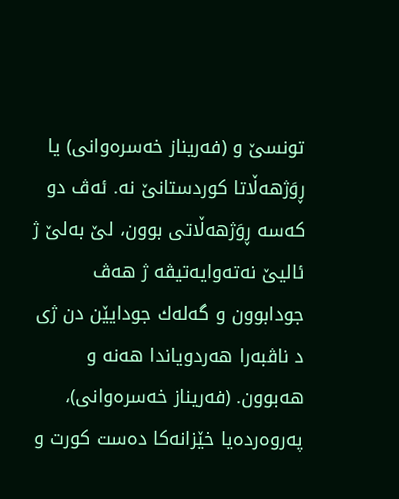تونسێ و (فه‌ریناز خه‌سره‌وانی) یا ڕوَژهه‌ڵاتا كوردستانێ نه‌. ئه‌ڤ دو كه‌سه‌ ڕوَژهه‌ڵاتی بوون، لێ به‌لێ ژ ئالیێ نه‌ته‌وایه‌تیڤه‌ ژ هه‌ڤ جودابوون و گه‌له‌ك جودایێن دن ژی د ناڤبه‌را هه‌ردویاندا هه‌نه‌ و هه‌بوون. (فه‌ریناز خه‌سره‌وانی)، په‌روه‌رده‌یا خێزانه‌كا ده‌ست كورت و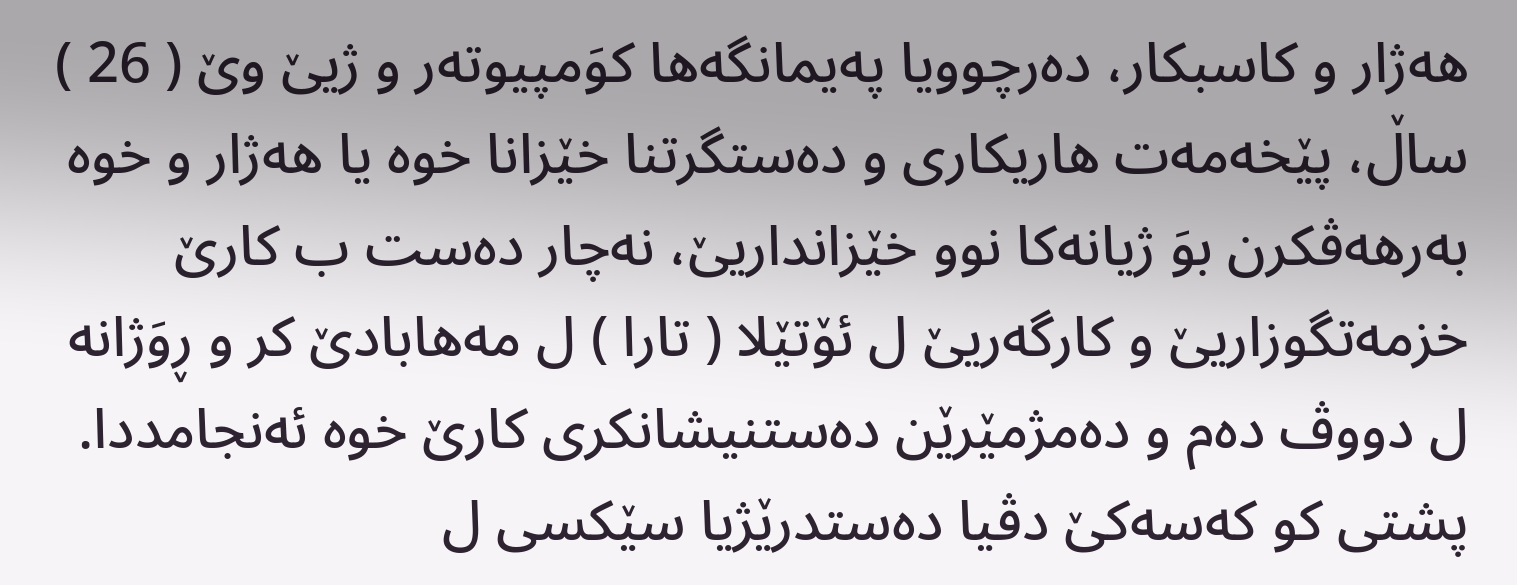هه‌ژار و كاسبكار، ده‌رچوویا په‌یمانگه‌ها كوَمپیوته‌ر و ژیێ وێ ( 26 ) ساڵ، پێخه‌مه‌ت هاریكاری و ده‌ستگرتنا خێزانا خوه‌ یا هه‌ژار و خوه‌ به‌رهه‌ڤكرن بوَ ژیانه‌كا نوو خێزانداریێ، نه‌چار ده‌ست ب كارێ خزمه‌تگوزاریێ و كارگه‌ریێ ل ئۆتێلا ( تارا ) ل مه‌هابادێ كر و ڕوَژانه‌ ل دووڤ ده‌م و ده‌مژمێرێن ده‌ستنیشانكری كارێ خوه‌ ئه‌نجامددا. پشتی كو كه‌سه‌كێ دڤیا ده‌ستدرێژیا سێكسی ل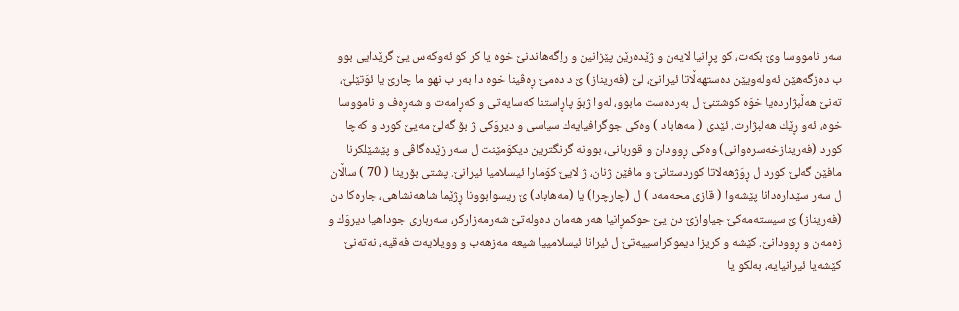سه‌ر نامووسا وێ بكه‌ت، كو پڕانیا لایه‌ن و ژێده‌رێن پێزانین و راِگه‌هاندنێ خوه‌ یا كر كو ئه‌وكه‌س یێ گرێدایی بوو ب ده‌زگه‌هێن ئه‌وله‌ویێن ده‌ستهه‌ڵاتا ئیرانێ، لێ (فه‌ریناز) ێ د ده‌مێ ڕه‌ڤینا خوه‌ دا به‌ر ب نهو ما چارێ یا ئوَتێلێ، ته‌نێ هه‌ڵبژارده‌یا خوَه‌ كوشتنێ ل به‌رده‌ست مابوو، له‌وا ژبوَ پاڕاستنا كه‌سایه‌تی و كه‌ڕامه‌ت و شه‌ڕه‌ف و نامووسا خوه‌، ئه‌و ڕێك هه‌لبژارت. ئێدی ( مه‌هاباد ) وه‌كی جوگرافیایه‌ك سیاسی و دیروَكی ژ بۆ گه‌لێ مه‌یێ كورد و كه‌چا كورد (فه‌رینازخه‌سره‌وانی) وه‌كی ڕوودان و قوربانی، بوونه‌ گرنگترین دیكوَمێنت ل سه‌ر زێده‌گاڤی و پێشێلكرنا مافێن گه‌لێ كورد ل ڕوَژهه‌لاتا كوردستانێ و مافێن ژنان، ژ لایێ كوَمارا ئیسلامیا ئیرانێ. پشتی بۆرینا ( 70 ) ساڵان ل سه‌ر سێداره‌دانا پێشه‌وا ( قازی محه‌مه‌د ) ل (چارچرا) یا (مه‌هاباد) ێ ریسوابوونا ڕژێما شاهه‌نشاهی، جاره‌كا دن (فه‌ریناز) ێ سیسته‌مه‌كێ جیاوازێ دن یێ حوكمڕانیا هه‌ر هه‌مان ده‌وله‌تێ شه‌رمه‌زاركر، سه‌رباری جوداهیا دیروَك و زه‌مه‌ن و ڕوودانێ. كێشه‌ و كریزا دیموكراسییه‌تێ ل ئیرانا ئیسلامییا شیعه‌ مه‌زهه‌ب و وویلایه‌ت فه‌قیه، نه‌ته‌نێ كێشه‌یا ئیرانیایه‌، به‌لكو یا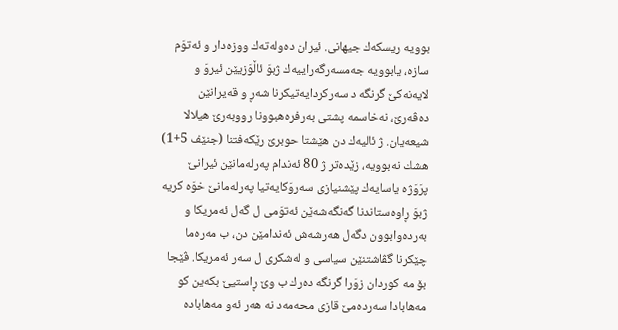بوویه‌ ریسكه‌ك جیهانی. ئیران ده‌وله‌ته‌ك ووزه‌دار و ئه‌توَم سازه‌، یابوویه‌ جه‌مسه‌رگه‌راییه‌ك ژبوَ ئاڵوَزیێن ئیروَ و لایه‌نه‌كێ گرنگه‌ د سه‌ركردایه‌تیكرنا شه‌ڕ و قه‌یرانێن ده‌ڤه‌رێ، نه‌خاسمه‌ پشتی به‌رفره‌هبوونا رووبه‌رێ هیلالا شیعه‌یان. ژ ئالیه‌ك دن هێشتا حوبرێ رێكه‌فتنا (جنێف 5+1) هشك نه‌بوویه‌، زێده‌تر ژ 80 ئه‌ندام په‌رله‌مانێن ئیرانێ پرَوَژه‌ یاسایه‌ك پێشنیازی سه‌روَكایه‌تیا په‌رله‌مانێ خوَه‌ كریه‌ ژبوَ ڕاوه‌ستاندنا گه‌نگه‌شه‌ێن ئه‌توَمی ل گه‌ل ئه‌مریكا و به‌رده‌وابوون دگه‌ل هه‌رشه‌ش ئه‌ندامێن دن، ب مه‌ره‌ما چێكرنا گڤاشتنێن سیاسی و له‌شكری ل سه‌ر ئه‌مریكا. ڤێجا بۆ مه‌ كوردان زوَرا گرنگه‌ ده‌رك ب وێ ڕاستیێ بكه‌ین كو مه‌هابادا سه‌رده‌مێ قازی محه‌مه‌د نه‌ هه‌ر ئه‌و مه‌هاباده‌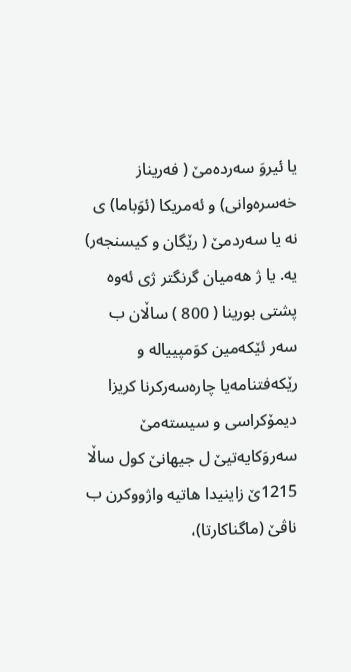یا ئیروَ سه‌رده‌مێ ( فه‌ریناز خه‌سره‌وانی) و ئه‌مریكا (ئوَباما) ی نه‌ یا سه‌ردمێ ( رێگان و كیسنجه‌ر) یه‌. یا ژ هه‌میان گرنگتر ژی ئه‌وه‌ پشتی بورینا ( 800 ) ساڵان ب سه‌ر ئێكه‌مین كوَمپییاله‌ و رێكه‌فتنامه‌یا چاره‌سه‌ركرنا كریزا دیمۆكراسی و سیسته‌مێ سه‌روَكایه‌تیێ ل جیهانێ كول ساڵا 1215ێ زاینیدا هاتیه‌ واژووكرن ب ناڤێ (ماگناكارتا)،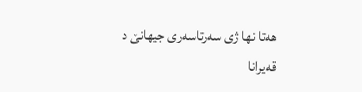هه‌تا نها ژی سه‌رتاسه‌ری جیهانێ د قه‌یرانا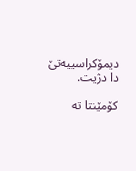دیمۆكراسییه‌تێ دا دژیت.

کۆمێنتا تە